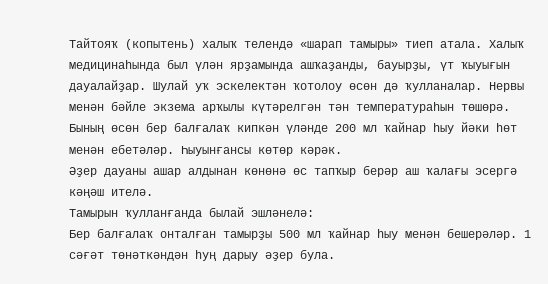Тайтояҡ (копытень) халыҡ телендә «шарап тамыры» тиеп атала. Халыҡ медицинаһында был үлән ярҙамында ашҡаҙанды, бауырҙы, үт ҡыуығын дауалайҙар. Шулай уҡ эскелектән ҡотолоу өсөн дә ҡулланалар. Нервы менән бәйле экзема арҡылы күтәрелгән тән температураһын төшөрә.
Бының өсөн бер балғалаҡ кипкән үләнде 200 мл ҡайнар һыу йәки һөт менән ебетәләр. Һыуынғансы көтөр кәрәк.
Әҙер дауаны ашар алдынан көнөнә өс тапҡыр берәр аш ҡалағы эсергә кәңәш ителә.
Тамырын ҡулланғанда былай эшләнелә:
Бер балғалаҡ онталған тамырҙы 500 мл ҡайнар һыу менән бешерәләр. 1 сәғәт төнәткәндән һуң дарыу әҙер була.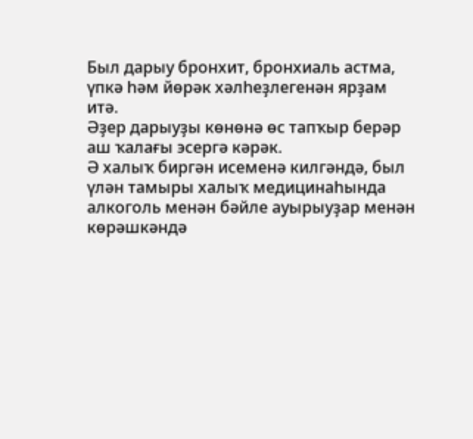Был дарыу бронхит, бронхиаль астма, үпкә һәм йөрәк хәлһеҙлегенән ярҙам итә.
Әҙер дарыуҙы көнөнә өс тапҡыр берәр аш ҡалағы эсергә кәрәк.
Ә халыҡ биргән исеменә килгәндә, был үлән тамыры халыҡ медицинаһында алкоголь менән бәйле ауырыуҙар менән көрәшкәндә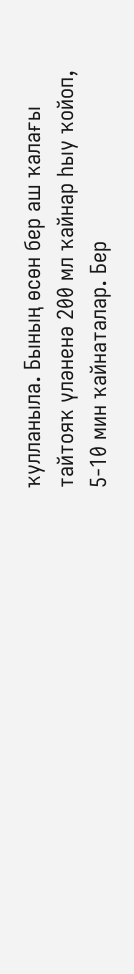ҡулланыла. Бының өсөн бер аш ҡалағы тайтояҡ үләненә 200 мл ҡайнар һыу ҡойоп, 5-10 мин ҡайнаталар. Бер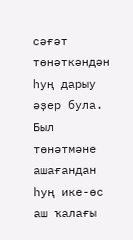сәғәт төнәткәндән һуң дарыу әҙер була.
Был төнәтмәне ашағандан һуң ике-өс аш ҡалағы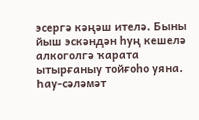эсергә кәңәш ителә. Быны йыш эскәндән һуң кешелә алкоголгә ҡарата ытырғаныу тойғоһо уяна.
Һау-сәләмәт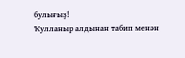булығыҙ!
Ҡулланыр алдынан табип менән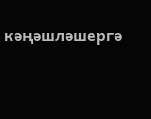кәңәшләшергә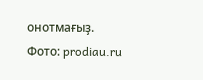онотмағыҙ.
Фото: prodiau.ru